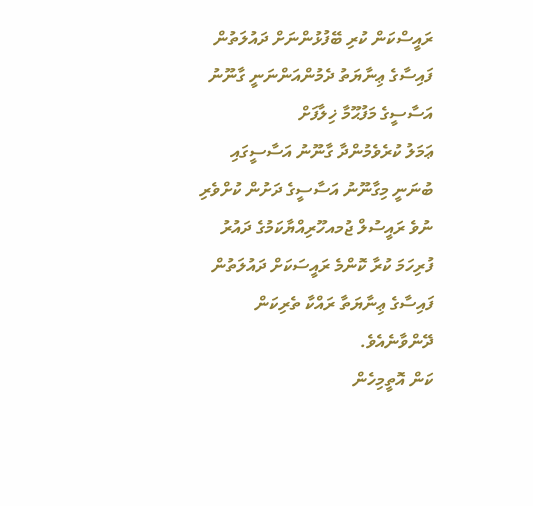ރައީސްކަން ކުރި ބޭފުޅުންނަށް ދައުލަތުން ފައިސާގެ ޢިނާޔަތު ދެމުންއަންނަނީ ގާނޫނު އަސާސީގެ މަފުޙޫމާ ޚިލާފަށް
ޢަމަލު ކުރެވެމުންދާ ގާނޫނު އަސާސީގައި ބުނަނީ މިގާނޫނު އަސާސީގެ ދަށުން ކުށްވެރި ނުވެ ރައީސުލް ޖުމއހޫރިއްޔާކަމުގެ ދައުރު ފުރިހަމަ ކުރާ ކޮންމެ ރައީސަކަށް ދައުލަތުން ފައިސާގެ ޢިނާޔަތާ ރައްކާ ތެރިކަން ދޭންވާނެއެވެ.
ކަން އޮތީމިހެން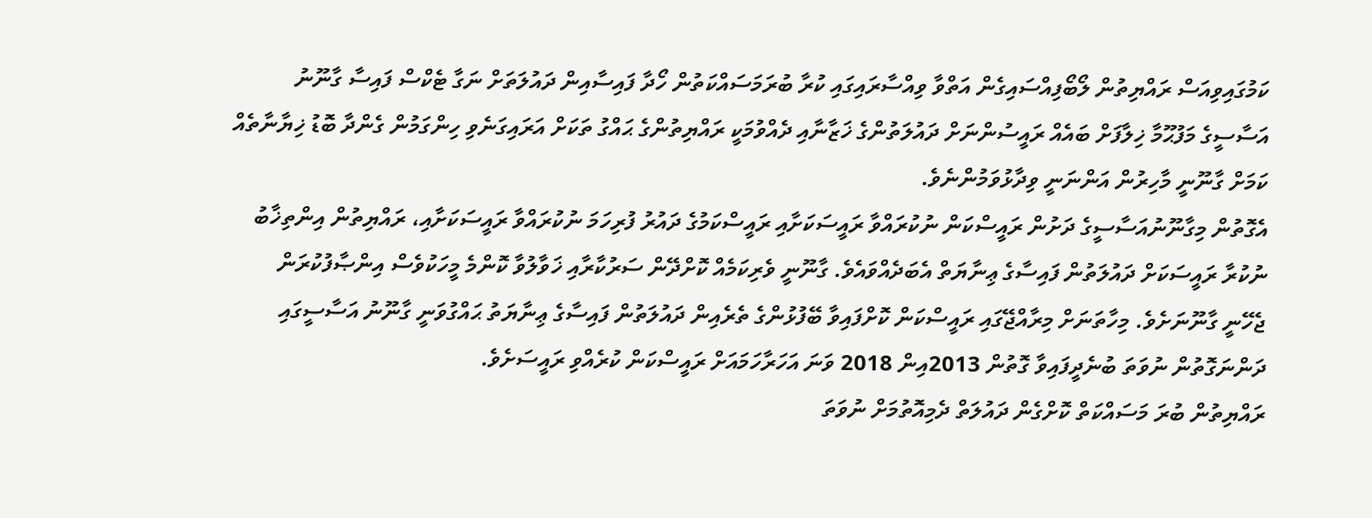ކަމުގައިވިއަސް ރައްޔިތުން ލޯބޯފިއްސައިގެން އަތްވާ ވިއްސާރައިގައި ކުރާ ބުރަމަސައްކަތުން ހޯދާ ފައިސާއިން ދައުލަތަށް ނަގާ ޓެކްސް ފައިސާ ގާނޫނު އަސާސީގެ މަފުޙޫމާ ޚިލާފަށް ބައެއް ރައީސުންނަށް ދައުލަތުންގެ ޚަޒާނާއި ދެއްވުމަކީ ރައްޔިތުންގެ ޙައްގު ތަކަށް އަރައިގަނެވި ހިންގަމުން ގެންދާ ބޮޑު ޚިޔާނާތެއް ކަމަށް ގާނޫނީ މާހިރުން އަންނަނީ ވިދާޅުވަމުންނެވެ.
އެގޮތުން މިގާނޫނުއަސާސީގެ ދަށުން ރައީސްކަން ނުކުރައްވާ ރައީސަކަށާއި ރައީސްކަމުގެ ދައުރު ފުރިހަމަ ނުކުރައްވާ ރައީސަކަށާއި، ރައްޔިތުން އިންތިޚާބު ނުކުރާ ރައީސަކަށް ދައުލަތުން ފައިސާގެ ޢިނާޔަތް އެބަދެއްވައެވެ. ގާނޫނީ ވެރިކަމެއް ކޮށްދޭން ސަރުކާރާއި ޚަވާލުވާ ކޮންމެ މީހަކުވެސް އިންޞާފުކުރަން ޖެހޭނީ ގާނޫނަށެވެ. މިހާތަނަށް މިރާއްޖޭގައި ރައީސްކަން ކޮށްފައިވާ ބޭފުޅުންގެ ތެރެއިން ދައުލަތުން ފައިސާގެ ޢިނާޔަތު ޙައްގުވަނީ ގާނޫނު އަސާސީގައި ދަންނަގޮތުން ނުވަތަ ބުނެދީފައިވާ ގޮތުން 2013އިން 2018 ވަނަ އަހަރާހަމައަށް ރައީސްކަން ކުރެއްވި ރައީސަށެވެ.
ރައްޔިތުން ބުރަ މަސައްކަތް ކޮށްގެން ދައުލަތް ދެމިއޮތުމަށް ނުވަތަ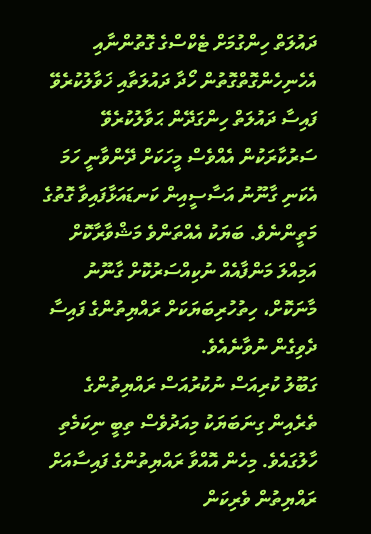ދައުލަތް ހިންގުމަށް ޓެކްސްގެ ގޮތުންނާއި އެހެނިހެންގޮތްގޮތުން ހޯދާ ދައުލަތާއި ޚަވާލުކުރެވޭ ފައިސާ ދައުލަތް ހިންގަދޭން ޙަވާލުކުރެވޭ ސަރުކާރަކުން އެއްވެސް މީހަކަށް ދޭންވާނީ ހަމަ އެކަނި ގާނޫނު އަސާސީއިން ކަނޑައަޅާފައިވާ ގޮތުގެ މަތީންނެވެ. ބަޔަކު އެއްތަންވެ މަޝްވާރާކޮށް އަމިއްލަ މަންފާއެއް ނުކިއްސަރުކޮށް ގާނޫނު މާނަކޮށް، ހިތުހުރިބަޔަކަށް ރައްޔިތުންގެ ފައިސާ ދެވިގެން ނުވާނެއެވެ.
ގަބޫލު ކުރިއަސް ނުކުރުއަސް ރައްޔިތުންގެ ތެރެއިން ގިނަބަޔަކު މިއަދުވެސް ތިބީ ނިކަމެތި ހާލުގައެވެ. މިހެން އޮއްވާ ރައްޔިތުންގެ ފައިސާއަށް ރައްޔިތުން ވެރިކަން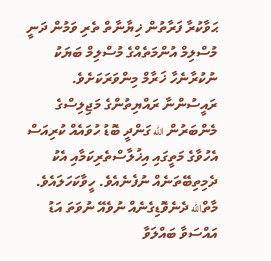ޙަވާކުރާ ފަރާތުން ޚިޔާނާތް ތެރި ވަމުން ދަނީ މުސްލިމް އުންމަތެއްގެ މުސްލިމް ބަޔަކު ނުކުރާނެހާ ޚަރާމް މިންވަރަކަށެވެ.
ރައީސުންނާ ރައްޔިތުންގެ މަޖިލިސްގެ މެންބަރުން الله ގަންދީ ބޮޑު ހުވައެއް ކުރިއަސް އެހުވާގެ މަތީގައި އިޚުލާސްތެރިކަމާއި އެކު ދެމިތިބޭތަނެއް ނުފެނެއެވެ. ހީވާކަހަލައެވެ. މާތްالله ދެނެވޮޑިގެނެއް ނުވެއޭ ނުވަތަ އަޑު އައްސަވާ ބައްލަވާ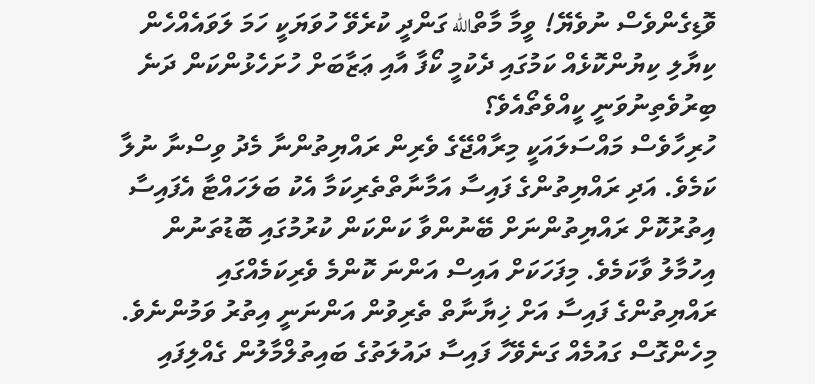ވޮޑިގެންވެސް ނުވެޔޭ! ވީމާ މާތްالله ގަންދީ ކުރެވޭ ހުވަޔަކީ ހަމަ ލަވައެއްހެން ކިޔާލި ކިޔުންކޮޅެއް ކަމުގައި ދެކުމީ ކޯފާ އާއި ޢަޒާބަށް ހުށަހެޅުންކަން ދަނެ ބިރުވެތިނުވަނީ ކީއްވެތޯއެވެ؟
ހުރިހާވެސް މައްސަލައަކީ މިރާއްޖޭގެ ވެރިން ރައްޔިތުންނާ މެދު ވިސްނާ ނުލާ ކަމެވެ. އަދި ރައްޔިތުންގެ ފައިސާ އަމާނާތްތެރިކަމާ އެކު ބަލަހައްޓާ އެފައިސާ އިތުރުކޮށް ރައްޔިތުންނަށް ބޭނުންވާ ކަންކަން ކުރުމުގައި ބޮޑުތަނުން އިހުމާލު ވާކަމެވެ. މިފަހަކަށް އައިސް އަންނަ ކޮންމެ ވެރިކަމެއްގައި ރައްޔިތުންގެ ފައިސާ އަށް ޚިޔާނާތް ތެރިވުން އަންނަނީ އިތުރު ވަމުންނެވެ.
މިހެންގޮސް ގައުމެއް ގަނެވޭހާ ފައިސާ ދައުލަތުގެ ބައިތުލްމާލުން ގެއްލިފައި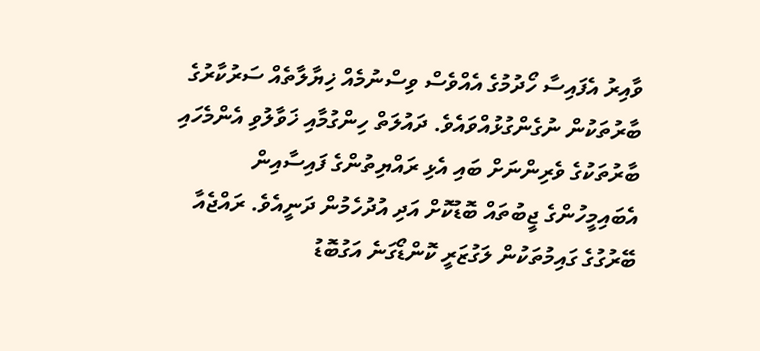ވާއިރު އެފައިސާ ހޯދުމުގެ އެއްވެސް ވިސްނުމެއް ޚިޔާލާތެއް ސަރުކާރުގެ ބާރުތަކުން ނުގެންގުޅުއްވައެވެ. ދައުލަތް ހިންގުމާއި ޚަވާލުވި އެންމެހައި ބާރުތަކުގެ ވެރިންނަށް ބައި އެޅި ރައްޔިތުންގެ ފައިސާއިން އެބައިމީހުންގެ ޖީބުތައް ބޮޑުކޮށް އަދި އުދުހެމުން ދަނީއެވެ. ރައްޖެއާ ބޭރުގުގެ ގައިމުތަކުން ލަގުޒަރީ ކޮންޑޯގަނެ އަގުބޮޑު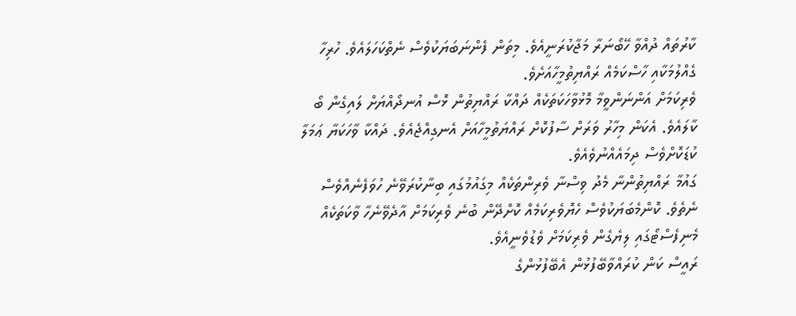ކާރުތައް ދުއްވާ ހޭބޯނަރާ މަޖާކުރަނީއެވެ. މިތަން ފެންނަބަޔަކުވެސް ނެތްކަހަލައެވެ. ހުރިހާ ގެއްލުމަކާއި ހާސްކަމެއް ރައްޔިތުމީހާއަށެވެ.
ވެރިކަމަށް އަންނަންވީމާ މޮޅުވާހަކަތަކެއް ދައްކާ ރައްޔިތުން ޅޮސް އުނދޯއްޔަށް ލައިގެން ބޯ ކާލައެވެ. އެކަން މިހާރު ވަރަށް ސާފުކޮށް ރައްޔަތުމީހާއަށް އެނގިއްޖެއެވެ. ދައްކާ ވާހަކަޔާ ޢަމަލާ ކުޑަކޮށްވެސް ދިމައެއްނުވެއެވެ.
ގައުމާ ރައްޔިތުންނާ މެދު ވިސްނާ ވެރިންތަކެއް މިގައުމުގައި ބިނާކުރަވޭނެ ހުވަފެނެއްވެސް ނެތެވެ. ކޮންމެބަޔަކުވެސް ހެޔޮވެރިކަމެއް ކޮށްދޭން ބުނެ ވެރިކަމަށް އާދެވޭނެހާ ވާކަތަކެއް މެނިފެސްޓޯގައި ލިޔެގެން ވެރިކަމަށް ވެޑުވެނީއެވެ.
ރައީސް ކަން ކުރައްވާބޭފުޅުން އެބޭފުޅުންގެ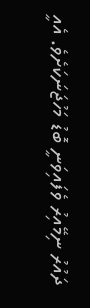ދައުރު ނިމޭއިރު ވެފައިވަނީ ބޮޑު މަހުޖަނަކަށެވެ. އެއީ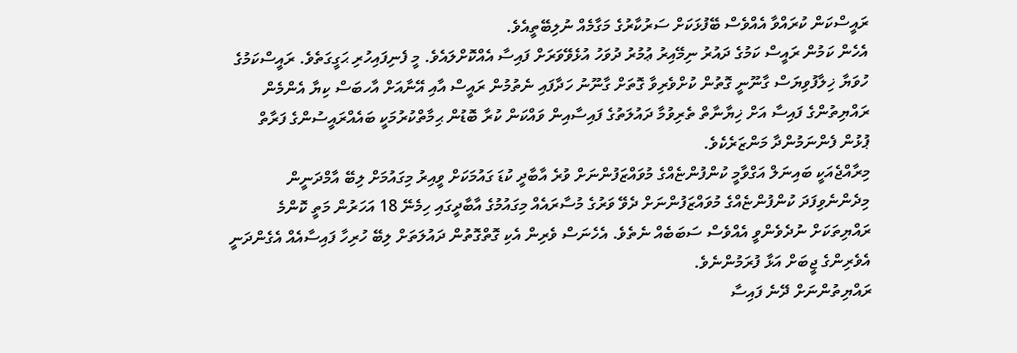ރައީސްކަން ކުރައްވާ އެއްވެސް ބޭފުޅަކަށް ސަރުކާރުގެ މަގާމެއް ނުލިބޭތީއެވެ.
އެހެން ކަމުން ރައީސް ކަމުގެ ދައުރު ނިމޭއިރު ޢުމުރު ދުވަހު އުޅެވޭވަރަށް ފައިސާ އެއްކޮށްލައެވެ. މީ ފެނިފައިހުރި ޙަގީގަތެވެ. ރައީސްކަމުގެ ހުވަޔާ ޚިލާފުވިޔަސް ގާނޫނީ ގޮތުން ކުށްވެރިވާ ގޮތަށް ގާނޫނު ހަދާފައި ނެތުމުން ރައީސް އާއި އޭނާއަށް އާހބަސް ކިޔާ އެންމެން ރައްޔިތުންގެ ފައިސާ އަށް ޚިޔާނާތް ތެރިވުމާ ދައުލަތުގެ ފައިސާއިން ވައްކަން ކުރާ ބޮޑުން ޙިމާތްކުރުމަކީ ބައެއްރައީސުންގެ ފަރާތް ޕުޅުން ފެންނަމުންދާ މަންޒަރެކެވެ.
މިރާއްޖެއަކީ ބައިނަލް އަގްވާމީ ކުންފުންޏެއްގެ މުވައްޒަފުންނަށް ވުރެ އާބާދީ ކުޑަ ގައުމަކަށް ވީއިރު މިގައުމަށް ލިބޭ އާމްދަނީން މިދެންނެވިފަދަ ކުންފުންޏެއްގެ މުވައްޒަފުންނަށް ދެވޭ ވަރުގެ މުސާރައެއް މިގައުމުގެ އާބާދީގައި ހިމެނޭ 18 އަހަރުން މަތީ ކޮންމެ ރައްޔިތަކަށް ނުދެވެންވީ އެއްވެސް ސަބަބެއް ނެތެވެ. އެހެނަސް ވެރިން އެކި ގޮތްގޮތުން ދައުލަތަށް ލިބޭ ހުރިހާ ފައިސާއެއް އެގެންދަނީ އެވެރިންގެ ޖީބަށް އަޅާ ފުރަމުންނެވެ.
ރައްޔިތުންނަށް ދޭނެ ފައިސާ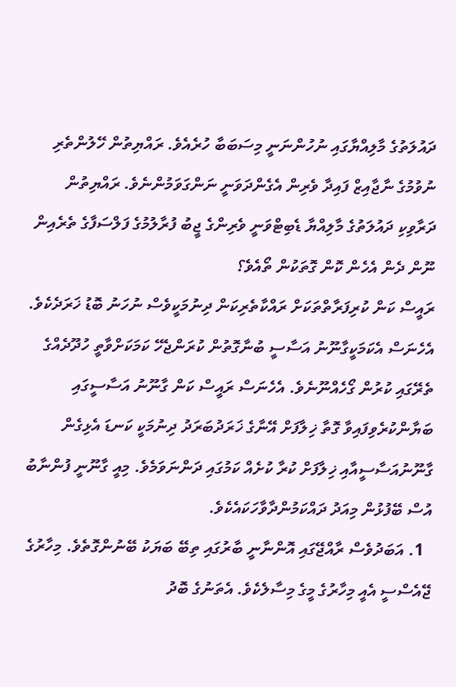ދައުލަތުގެ މާލިއްޔާގައި ނުހުންނަނީ މިސަބަބާ ހުރެއެވެ. ރައްޔިތުން ހޭލުންތެރި ނުވުމުގެ ނާޖާއިޒް ފައިދާ ވެރިން އެގެންދަވަނީ ނަންގަވަމުންނެވެ. ރައްޔިތުން ދަރާވިކި ދައުލަތުގެ މާލިއްޔާ ޑެބިޓްވަނީ ވެރިންގެ ޖީބު ފުރާލުމުގެ ފަލްސަފާގެ ތެރެއިން ނޫން ދެން އެހެން ކޮން ގޮތަކުން ތޯއެވެ؟
ރައީސް ކަން ކުރިފަރާތްތަކަށް ރައްކާތެރިކަން ދިނުމަކީވެސް ނުހަނު ބޮޑު ޚަރަދެކެވެ. އެހެނަސް އެކަމަކީގާނޫނު އަސާސީ ބުނާގޮތުން ކުރަންޖެހޭ ކަމަކަށްވާތީ ހުދޫދެއްގެ ތެރޭގައި ކުރުން ގޯހެއްނޫނެވެ. އެހެނަސް ރައީސް ކަން ގާނޫނު އަސާސީގައި ބަޔާންކުރެވިފައިވާ ގޮތާ ޚިލާފަށް އޭނާގެ ޚަރަދުބަރަދު ދިނުމަކީ ކަނޑަ އެޅިގެން ގާނޫނުއަސާސީއާއި ޚިލާފަށް ކުރާ ކުށެއް ކަމުގައި ދަންނަވަމެވެ. މިއީ ގާނޫނީ ފުންނާބު އުސް ބޭފުޅުން މިއަދު ދައްކަމުންދާވާހަކައެކެވެ.
  1. އަބަދުވެސް ރާއްޖޭގައި އޮންނާނީ ބާރުގައި ތިބޭ ބަޔަކު ބޭނުންގޮތެވެ. މިހާރުގެ ޖޭއެސްސީ އެއީ މިހާރުގެ މީގެ މިސާލެކެވެ. އެތަނުގެ ބޮދު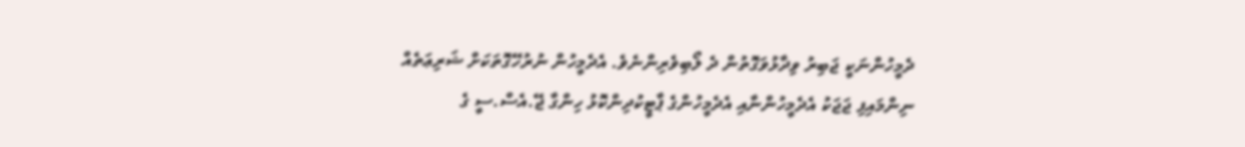ދެމީހުންނަކީ ޖަބިރު ވިދާޅުވަގޮތުން ދެ ލޯބިވެރިންނެވެ. އެދެމީހުން ނުރުހޭގޮތަކަށް ޝަރިޢަތެއް ނިންމައިފި ޖަޖަކު އެދެމީހުންނާއި އެދެމީހުންގެ ޕާޓީކުދިންކޮޅު ހިންގާ ޖޭ.އެސް.ސީ ގެ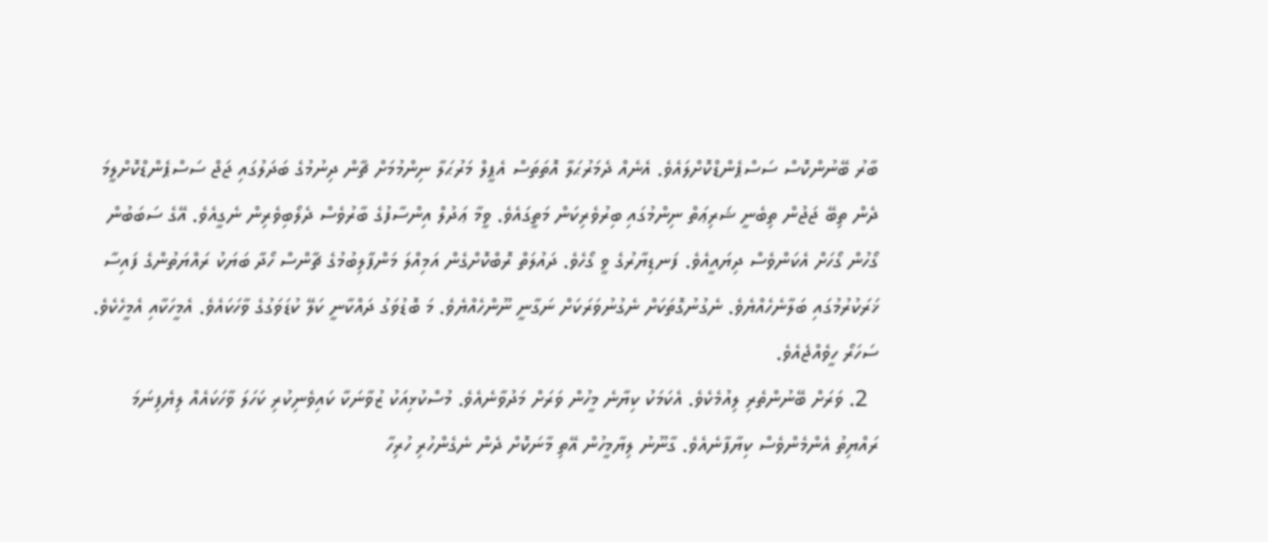ބާރު ބޭނުންކޮސް ސަސްޕެންޑްކޮށްލައެވެ. އެނެއް ދެމަރުޙަލާ އޮތަތަސް އެޕީލް މަރުޙަލާ ނިންމުމަށް ޗާން ދިނުމުގެ ބަދަލުގައި ޖަޖް ސަސްޕެންޑްކޮށްލީމަ ދެން ތިބޭ ޖަޖުން ތިބެނީ ޝަރިޢަތް ނިންމުގައި ބިރުވެރިކަން މަތީގައެވެ. ވީމާ ޢަދުލް އިންސާފުގެ ބާރުވެސް ދެލޯބިވެރިން ނެގީއެވެ. އޭގެ ސަބަބުން ގޯހުން ގޯހަށް އެކަންވެސް ދިޔައީއެވެ. ފަނޑިޔާރުގެ ވީ ގޯހެވެ. ދައުލަތް ރޮބްކޮށްގެން އަމިއްލަ މަންފާލިބުމުގެ ޗާންސް ހޯދާ ބަޔަކު ރައްޔަތުންގެ ފައިސާ ޚަރަކުރުމުގައި ބަލާނެހެއްޔެވެ. ނެގުނުގޮތަކަށް ނެގުނުވަރަކަށް ނަގާނީ ނޫންހެއްޔެވެ. މަ ބޮޑުވަގު ދައްކާނީ ކަލޭ ކުޑަވަގުގެ ވާހަކައެވެ. އެމީހަކާއި އެމީހެކެވެ. ސަހަރޯ ހީވެއްޖެއެވެ.
  2. ވަރަށް ބޭނުންތެރި ލިއުމެކެވެ. އެކަމަކު ކިޔާނެ މީހުން ވަރަށް މަދުވާނެއެވެ. މުސްކުޅިއަކު ޒުވާނަކާ ކައިވެނިކުރި ކަހަލަ ވާހަކައެއް ލިޔެފިނަމަ ރައްޔިތު އެންމެންވެސް ކިޔާފާނެއެވެ. ގާނޫނު ލިޔާމީހުން އޭތި މާނަކޮށް ދެން ނެގެންހުރި ހުރިހާ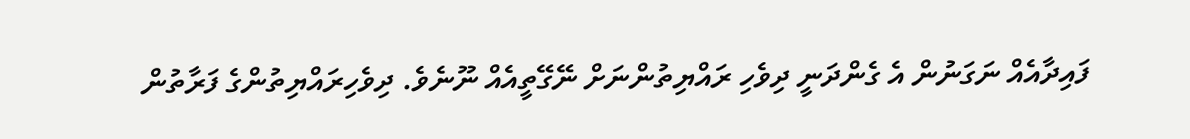ފައިދާއެއް ނަގަނުން އެ ގެންދަނީ ދިވެހި ރައްޔިތުންނަށް ނޭގޭތީއެއް ނޫނެވެ. ދިވެހިރައްޔިތުންގެ ފަރާތުން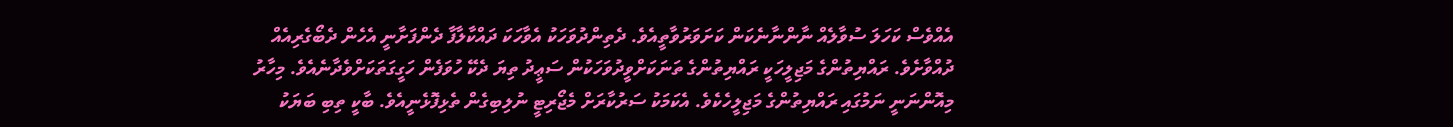އެއްވެސް ކަހަލަ ސުވާލެއް ނާންނާނެކަން ކަށަވަރުވާތީއެވެ. ދެތިންދުވަހަކު އެވާހަކަ ދައްކާލާފާ ދެންފަށާނީ އެހެން ދެބޯގެރިއެއް ދުއްވާށެވެ. ރައްޔިތުންގެ މަޖިލީހަކީ ރައްޔިތުންގެ ތަނަކަށްވީދުވަހަކުން ސަޢީދު ތިޔަ ދެކޭ ހުވަފެން ހަގީގަތަކަށްވެދާނެއެވެ. މިހާރު މިއޮންނަނީ ނަމުގައި ރައްޔިތުންގެ މަޖިލީހެކެވެ. އެކަމަކު ސަރުކާރަށް މެޖޯރިޓީ ނުލިބިގެން ތެޅިފޮޅެނީއެވެ. ބާކީ ތިބި ބަޔަކު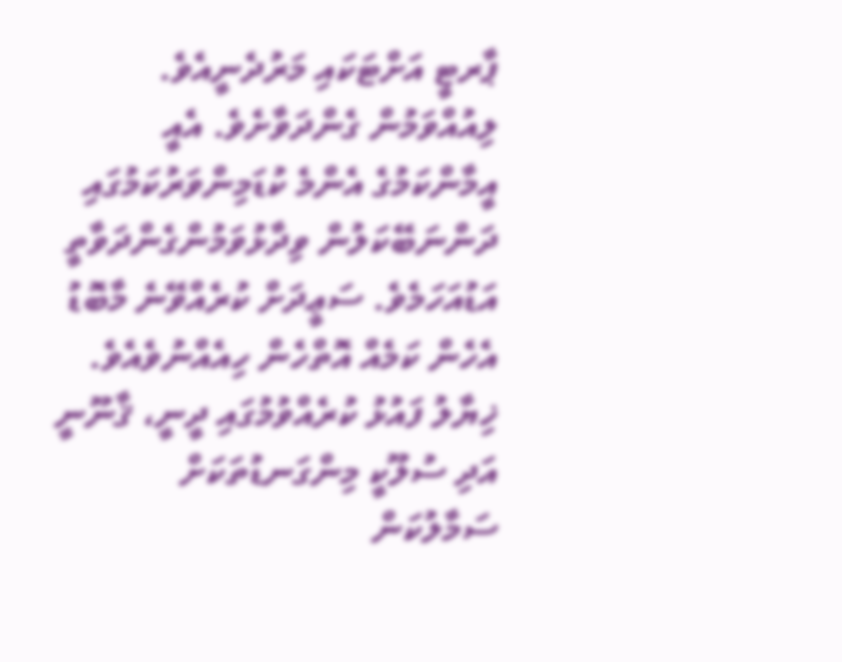ޕާރޓީ އަށްޓަކައި މަރުދެނީއެވެ. ލިއުއްވަމުން ގެންދަވާށެވެ. އެއީ އީމާންކަމުގެ އެންމެ ކުޑަމިންވަރުކަމުގައި ދަންނަބޭކަލުން ވިދާޅުވަމުންގެންދަވާތީ އަޑުއަހަމެވެ. ސަޢީދަށް ކުރެއްވޭނެ މާބޮޑު އެހެން ކަމެއް އޮތްހެން ހިއެއްނުވެއެވެ.
ޚިޔާލު ފައުޅު ކުރެއްވުމުގައި ދީނީ، ޤާނޫނީ އަދި ސުލޫކީ މިންގަނޑުތަކަށް ސަމާލުކަން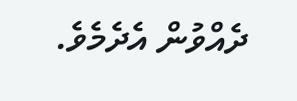ދެއްވުން އެދެމެވެ.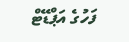ފަހުގެ އަޕްޑޭޓް